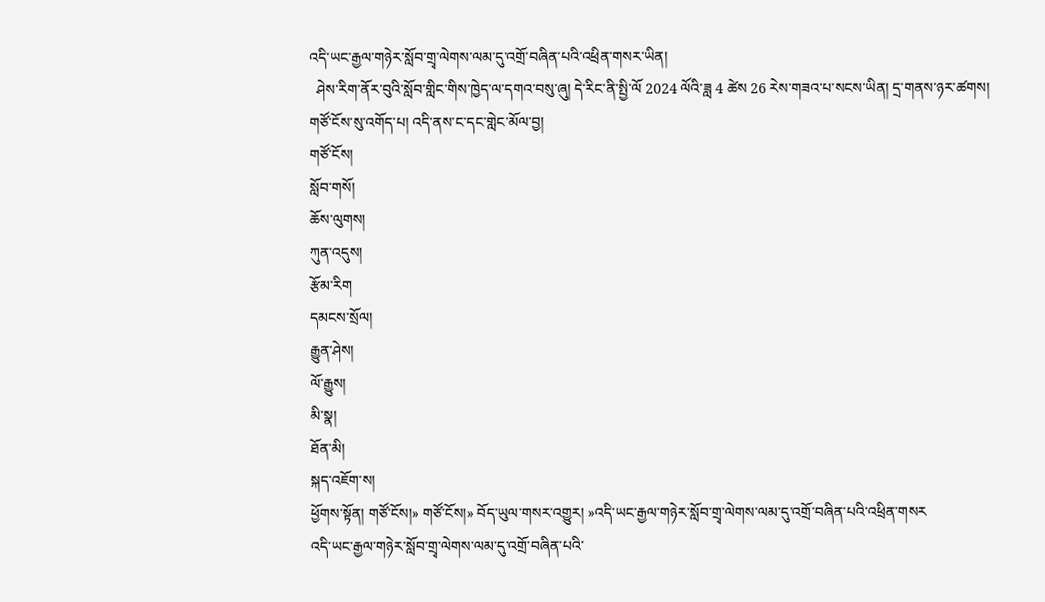འདི་ཡང་རྒྱལ་གཉེར་སློབ་གྲྭ་ལེགས་ལམ་དུ་འགྲོ་བཞིན་པའི་འཕྲིན་གསར་ཡིན།
  ཤེས་རིག་ནོར་བུའི་སློབ་གླིང་གིས་ཁྱེད་ལ་དགའ་བསུ་ཞུ། དེ་རིང་ནི་སྤྱི་ལོ 2024 ལོའི་ཟླ 4 ཚེས 26 རེས་གཟའ་པ་སངས་ཡིན། དྲ་གནས་ཉར་ཚགས།  གཙོ་ངོས་སུ་འགོད་པ། འདི་ནས་ང་དང་གླེང་མོལ་བྱ།
གཙོ་ངོས།
སློབ་གསོ།
ཆོས་ལུགས།
ཀུན་འདུས།
རྩོམ་རིག
དམངས་སྲོལ།
རྒྱུན་ཤེས།
ལོ་རྒྱུས།
མི་སྣ།
ཐོན་མི།
སྐད་འཇོག་ས།
ཕྱོགས་སྟོན། གཙོ་ངོས།» གཙོ་ངོས།» བོད་ཡུལ་གསར་འགྱུར། »འདི་ཡང་རྒྱལ་གཉེར་སློབ་གྲྭ་ལེགས་ལམ་དུ་འགྲོ་བཞིན་པའི་འཕྲིན་གསར
འདི་ཡང་རྒྱལ་གཉེར་སློབ་གྲྭ་ལེགས་ལམ་དུ་འགྲོ་བཞིན་པའི་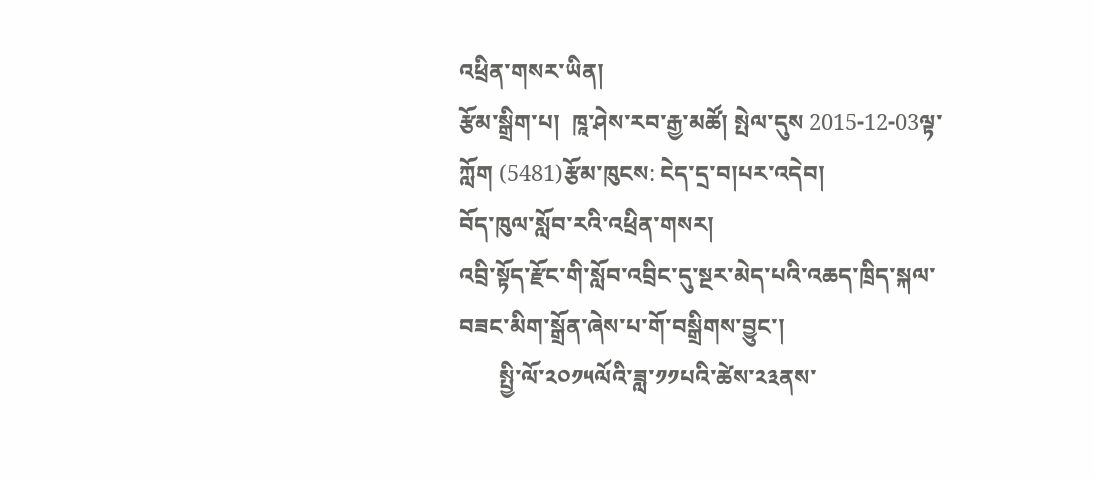འཕྲིན་གསར་ཡིན།
རྩོམ་སྒྲིག་པ།  ཁཱ་ཤེས་རབ་རྒྱ་མཚོ། སྤེལ་དུས 2015-12-03ལྟ་ཀློག (5481)རྩོམ་ཁུངས: ངེད་དྲ་བ།པར་འདེབ།
བོད་ཁུལ་སློབ་རའི་འཕྲིན་གསར།
འབྲི་སྟོད་རྫོང་གི་སློབ་འབྲིང་དུ་སྔར་མེད་པའི་འཆད་ཁྲིད་སྐལ་བཟང་མིག་སྒྲོན་ཞེས་པ་གོ་བསྒྲིགས་བྱུང་།
       སྤྱི་ལོ་༢༠༡༥ལོའི་ཟླ་༡༡པའི་ཚེས་༢༣ནས་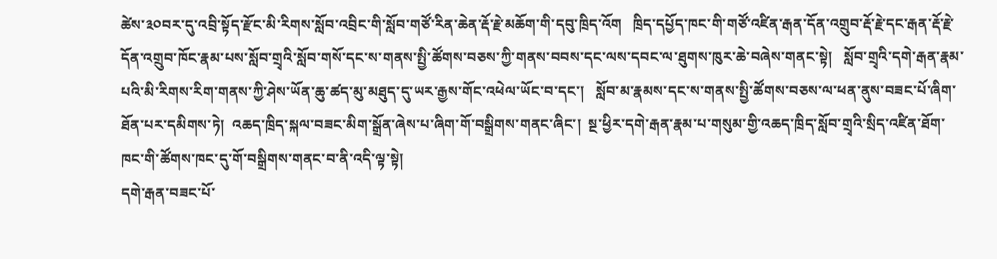ཚེས་༣༠བར་དུ་འབྲི་སྟོད་རྫོང་མི་རིགས་སློབ་འབྲིང་གི་སློབ་གཙོ་རིན་ཆེན་རྡོ་རྗེ་མཆོག་གི་དབུ་ཁྲིད་འོག   ཁྲིད་དཔྱོད་ཁང་གི་གཙོ་འཛིན་རྒན་དོན་འགྲུབ་རྡོ་རྗེ་དང་རྒན་རྡོ་རྗེ་དོན་འགྲུབ་ཁོང་རྣམ་པས་སློབ་གྲྭའི་སློབ་གསོ་དང་ས་གནས་སྤྱི་ཚོགས་བཅས་ཀྱི་གནས་བབས་དང་ལས་དབང་ལ་ཐུགས་ཁུར་ཆེ་བཞེས་གནང་སྟེ།   སློབ་གྲྭའི་དགེ་རྒན་རྣམ་པའི་མི་རིགས་རིག་གནས་ཀྱི་ཤེས་ཡོན་ཆུ་ཚད་མུ་མཐུད་དུ་ཡར་རྒྱས་གོང་འཕེལ་ཡོང་བ་དང་།   སློབ་མ་རྣམས་དང་ས་གནས་སྤྱི་ཚོགས་བཅས་ལ་ཕན་ནུས་བཟང་པོ་ཞིག་ཐོན་པར་དམིགས་ཏེ།  འཆད་ཁྲིད་སྐལ་བཟང་མིག་སྒྲོན་ཞེས་པ་ཞིག་གོ་བསྒྲིགས་གནང་ཞིང་།  སྔ་ཕྱིར་དགེ་རྒན་རྣམ་པ་གསུམ་གྱི་འཆད་ཁྲིད་སློབ་གྲྭའི་སྲིད་འཛིན་ཐོག་ཁང་གི་ཚོགས་ཁང་དུ་གོ་བསྒྲིགས་གནང་བ་ནི་འདི་ལྟ་སྟེ།
དགེ་རྒན་བཟང་པོ་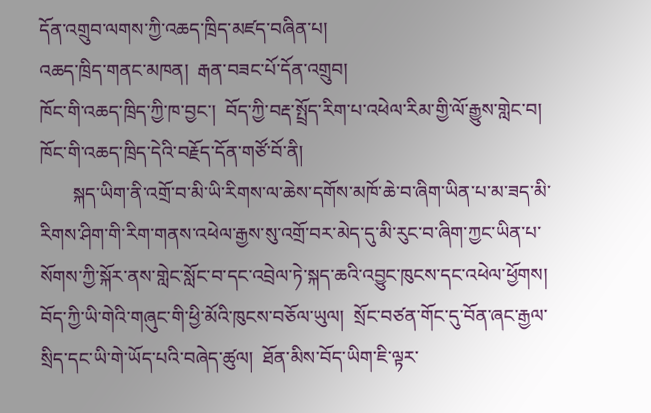དོན་འགྲུབ་ལགས་ཀྱི་འཆད་ཁྲིད་མཛད་བཞིན་པ།
འཆད་ཁྲིད་གནང་མཁན།  རྒན་བཟང་པོ་དོན་འགྲུབ།
ཁོང་གི་འཆད་ཁྲིད་ཀྱི་ཁ་བྱང་།  བོད་ཀྱི་བརྡ་སྤྲོད་རིག་པ་འཕེལ་རིམ་གྱི་ལོ་རྒྱུས་གླེང་བ།
ཁོང་གི་འཆད་ཁྲིད་དེའི་བརྗོད་དོན་གཙོ་བོ་ནི།
       སྐད་ཡིག་ནི་འགྲོ་བ་མི་ཡི་རིགས་ལ་ཆེས་དགོས་མཁོ་ཆེ་བ་ཞིག་ཡིན་པ་མ་ཟད་མི་རིགས་ཤིག་གི་རིག་གནས་འཕེལ་རྒྱས་སུ་འགྲོ་བར་མེད་དུ་མི་རུང་བ་ཞིག་ཀྱང་ཡིན་པ་སོགས་ཀྱི་སྐོར་ནས་གླེང་སློང་བ་དང་འབྲེལ་ཏེ་སྐད་ཆའི་འབྱུང་ཁུངས་དང་འཕེལ་ཕྱོགས།  བོད་ཀྱི་ཡི་གེའི་གཞུང་གི་ཕྱི་མོའི་ཁུངས་བཅོལ་ཡུལ།  སྲོང་བཙན་གོང་དུ་བོན་ཞང་རྒྱལ་སྲིད་དང་ཡི་གེ་ཡོད་པའི་བཞེད་ཚུལ།  ཐོན་མིས་བོད་ཡིག་ཇི་ལྟར་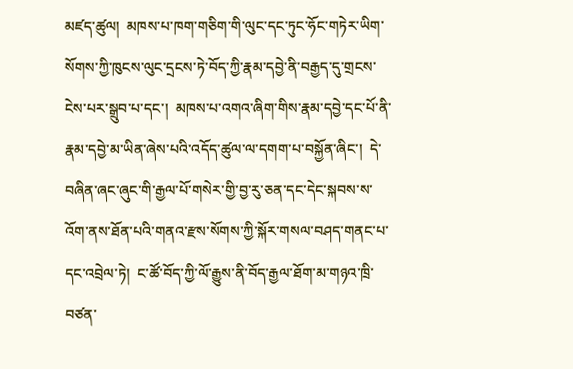མཛད་ཚུལ།  མཁས་པ་ཁག་གཅིག་གི་ལུང་དང་ཏུང་ཧོང་གཏེར་ཡིག་སོགས་ཀྱི་ཁུངས་ལུང་དྲངས་ཏེ་བོད་ཀྱི་རྣམ་དབྱེ་ནི་བརྒྱད་དུ་གྲངས་ངེས་པར་སྒྲུབ་པ་དང་།  མཁས་པ་འགའ་ཞིག་གིས་རྣམ་དབྱེ་དང་པོ་ནི་རྣམ་དབྱེ་མ་ཡིན་ཞེས་པའི་འདོད་ཚུལ་ལ་དགག་པ་བསྐྱོན་ཞིང་།  དེ་བཞིན་ཞང་ཞུང་གི་རྒྱལ་པོ་གསེར་གྱི་བྱ་རུ་ཅན་དང་དེང་སྐབས་ས་འོག་ནས་ཐོན་པའི་གནའ་རྫས་སོགས་ཀྱི་སྐོར་གསལ་བཤད་གནང་པ་དང་འབྲེལ་ཏེ།  ང་ཚོ་བོད་ཀྱི་ལོ་རྒྱུས་ནི་བོད་རྒྱལ་ཐོག་མ་གཉའ་ཁྲི་བཙན་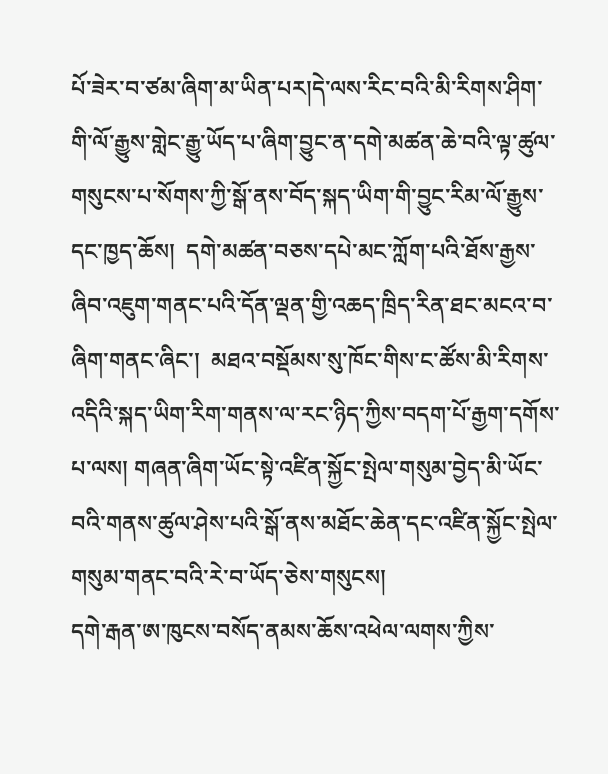པོ་ཟེར་བ་ཙམ་ཞིག་མ་ཡིན་པར།དེ་ལས་རིང་བའི་མི་རིགས་ཤིག་གི་ལོ་རྒྱུས་གླེང་རྒྱུ་ཡོད་པ་ཞིག་བྱུང་ན་དགེ་མཚན་ཆེ་བའི་ལྟ་ཚུལ་གསུངས་པ་སོགས་ཀྱི་སྒོ་ནས་བོད་སྐད་ཡིག་གི་བྱུང་རིམ་ལོ་རྒྱུས་དང་ཁྱད་ཆོས།  དགེ་མཚན་བཅས་དཔེ་མང་ཀློག་པའི་ཐོས་རྒྱས་ཞིབ་འཇུག་གནང་པའི་དོན་ལྡན་གྱི་འཆད་ཁྲིད་རིན་ཐང་མངའ་བ་ཞིག་གནང་ཞིང་།  མཐའ་བསྡོམས་སུ་ཁོང་གིས་ང་ཚོས་མི་རིགས་འདིའི་སྐད་ཡིག་རིག་གནས་ལ་རང་ཉིད་ཀྱིས་བདག་པོ་རྒྱག་དགོས་པ་ལས། གཞན་ཞིག་ཡོང་སྟེ་འཛིན་སྐྱོང་སྤེལ་གསུམ་བྱེད་མི་ཡོང་བའི་གནས་ཚུལ་ཤེས་པའི་སྒོ་ནས་མཐོང་ཆེན་དང་འཛིན་སྐྱོང་སྤེལ་གསུམ་གནང་བའི་རེ་བ་ཡོད་ཅེས་གསུངས།
དགེ་རྒན་ཨ་ཁུངས་བསོད་ནམས་ཆོས་འཕེལ་ལགས་ཀྱིས་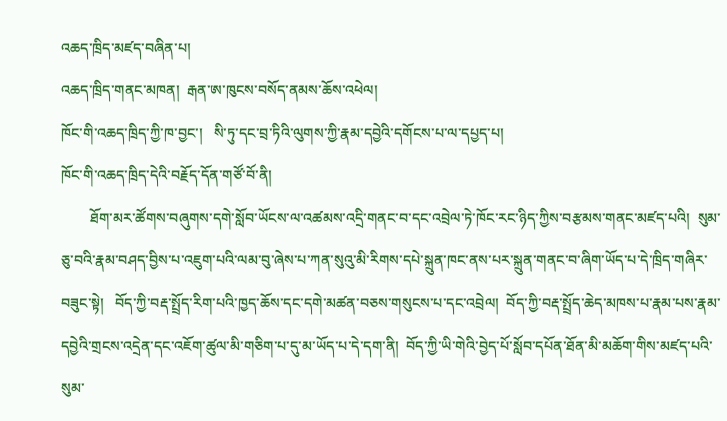འཆད་ཁྲིད་མཛད་བཞིན་པ།
འཆད་ཁྲིད་གནང་མཁན།  རྒན་ཨ་ཁུངས་བསོད་ནམས་ཆོས་འཕེལ།
ཁོང་གི་འཆད་ཁྲིད་ཀྱི་ཁ་བྱང་།   སི་ཏུ་དང་བྲ་ཏིའི་ལུགས་ཀྱི་རྣམ་དབྱེའི་དགོངས་པ་ལ་དཔྱད་པ།
ཁོང་གི་འཆད་ཁྲིད་དེའི་བརྗོད་དོན་གཙོ་བོ་ནི།
        ཐོག་མར་ཚོགས་བཞུགས་དགེ་སློབ་ཡོངས་ལ་འཚམས་འདྲི་གནང་བ་དང་འབྲེལ་ཏེ་ཁོང་རང་ཉིད་ཀྱིས་བརྩམས་གནང་མཛད་པའི།  སུམ་ཅུ་བའི་རྣམ་བཤད་བྱིས་པ་འཇུག་པའི་ལམ་བུ་ཞེས་པ་ཀན་སུའུ་མི་རིགས་དཔེ་སྐྲུན་ཁང་ནས་པར་སྐྲུན་གནང་བ་ཞིག་ཡོད་པ་དེ་ཁྲིད་གཞིར་བཟུང་སྟེ།   བོད་ཀྱི་བརྡ་སྤྲོད་རིག་པའི་ཁྱད་ཆོས་དང་དགེ་མཚན་བཅས་གསུངས་པ་དང་འབྲེལ།  བོད་ཀྱི་བརྡ་སྤྲོད་ཆེད་མཁས་པ་རྣམ་པས་རྣམ་དབྱེའི་གྲངས་འདྲེན་དང་འཇོག་ཚུལ་མི་གཅིག་པ་དུ་མ་ཡོད་པ་དེ་དག་ནི།  བོད་ཀྱི་ཡི་གེའི་བྱེད་པོ་སློབ་དཔོན་ཐོན་མི་མཆོག་གིས་མཛད་པའི་སུམ་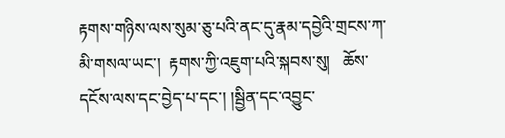རྟགས་གཉིས་ལས་སུམ་ཅུ་པའི་ནང་དུ་རྣམ་དབྱེའི་གྲངས་ཀ་མི་གསལ་ཡང་།  རྟགས་ཀྱི་འཇུག་པའི་སྐབས་སུ།   ཆོས་དངོས་ལས་དང་བྱེད་པ་དང་། །སྦྱིན་དང་འབྱུང་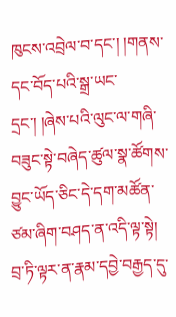ཁུངས་འབྲེལ་བ་དང་། །གནས་དང་བོད་པའི་སྒྲ་ཡང་དྲང་། །ཞེས་པའི་ལུང་ལ་གཞི་བཟུང་སྟེ་བཞེད་ཚུལ་སྣ་ཚོགས་བྱུང་ཡོད་ཅིང་དེ་དག་མཚོན་ཙམ་ཞིག་བཤད་ན་འདི་ལྟ་སྟེ།  བྲ་ཏི་ལྟར་ན་རྣམ་དབྱེ་བརྒྱད་དུ་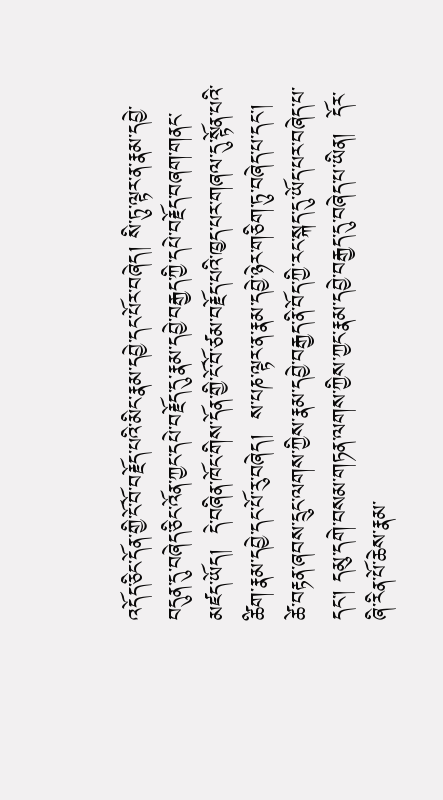འདོད་ཅིང་དོན་གྱི་ངོ་བོ་བརྗོད་པའི་མིང་རྣམ་དབྱེ་དང་པོར་བཞེད། སི་ཏུ་ལྟར་ན་རྣམ་དབྱེ་བདུན་དུ་བཞེད་ཅིང་འོན་ཀྱང་དཔེ་བརྗོད་དུ་རྣམ་དབྱེ་བརྒྱད་ཀྱི་དཔེ་བརྗོད་བཞག་གནང་མཛད་ཡོད།  དེ་བཞིན་ཁོང་གིས་དོན་གྱི་ངོ་བོ་ཙམ་བརྗོད་པའི་ཁྱད་པར་གཞལ་དུ་སྟོན་པའི་ཚིག་རྣམ་དབྱེ་དང་པོ་རུ་བཞེད།  ས་པཎ་ལྟར་ན་རྣམ་དབྱེ་ཉེར་གཅིག་ཏུ་བཞེད་པ་དང་།  ཚེ་བརྟན་ཞབས་དྲུང་ལགས་ཀྱིས་རྣམ་དབྱེ་བརྒྱད་ནི་བོད་ཀྱི་རང་སྐད་དུ་ཡོད་པར་བཞེད་པ་དང་། དམུ་དགེ་བསམ་གཏན་ལགས་ཀྱིས་ཀྱང་རྣམ་དབྱེ་བརྒྱད་དུ་བཞེད་པ་ཡིན།  དོར་ཞི་རིན་པོ་ཆེས་རྣམ་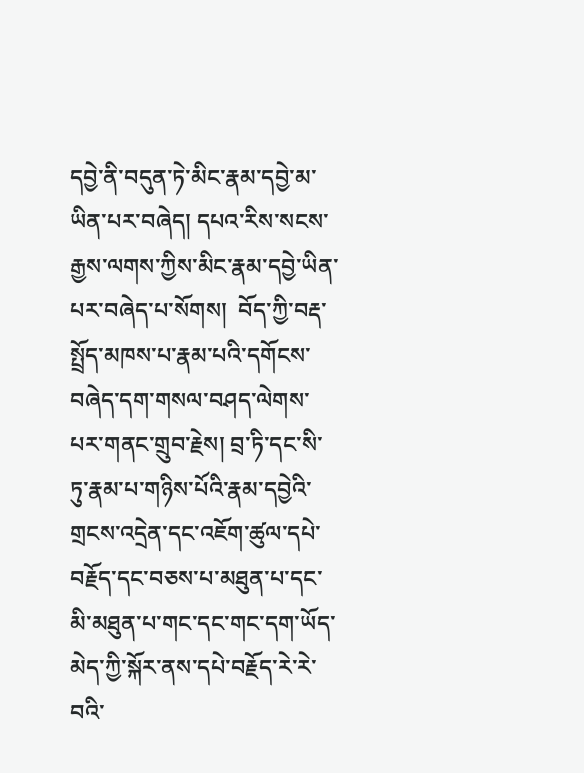དབྱེ་ནི་བདུན་ཏེ་མིང་རྣམ་དབྱེ་མ་ཡིན་པར་བཞེད། དཔའ་རིས་སངས་རྒྱས་ལགས་ཀྱིས་མིང་རྣམ་དབྱེ་ཡིན་པར་བཞེད་པ་སོགས།  བོད་ཀྱི་བརྡ་སྤྲོད་མཁས་པ་རྣམ་པའི་དགོངས་བཞེད་དག་གསལ་བཤད་ལེགས་པར་གནང་གྲུབ་རྗེས། བྲ་ཏི་དང་སི་ཏུ་རྣམ་པ་གཉིས་པོའི་རྣམ་དབྱེའི་གྲངས་འདྲེན་དང་འཇོག་ཚུལ་དཔེ་བརྗོད་དང་བཅས་པ་མཐུན་པ་དང་མི་མཐུན་པ་གང་དང་གང་དག་ཡོད་མེད་ཀྱི་སྐོར་ནས་དཔེ་བརྗོད་རེ་རེ་བའི་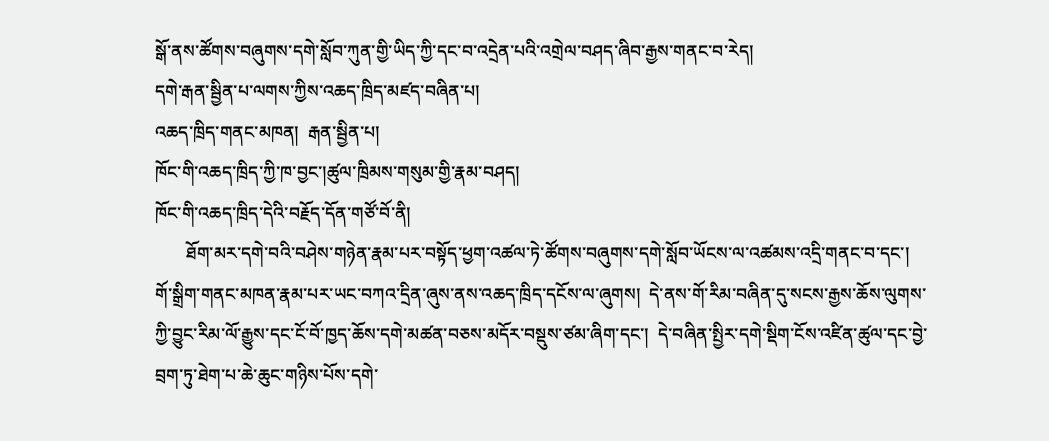སྒོ་ནས་ཚོགས་བཞུགས་དགེ་སློབ་ཀུན་གྱི་ཡིད་ཀྱི་དང་བ་འདྲེན་པའི་འགྲེལ་བཤད་ཞིབ་རྒྱས་གནང་བ་རེད།
དགེ་རྒན་སྦྱིན་པ་ལགས་ཀྱིས་འཆད་ཁྲིད་མཛད་བཞིན་པ།
འཆད་ཁྲིད་གནང་མཁན།  རྒན་སྦྱིན་པ།
ཁོང་གི་འཆད་ཁྲིད་ཀྱི་ཁ་བྱང་།ཚུལ་ཁྲིམས་གསུམ་གྱི་རྣམ་བཤད།
ཁོང་གི་འཆད་ཁྲིད་དེའི་བརྗོད་དོན་གཙོ་བོ་ནི།
       ཐོག་མར་དགེ་བའི་བཤེས་གཉེན་རྣམ་པར་བསྟོད་ཕྱག་འཚལ་ཏེ་ཚོགས་བཞུགས་དགེ་སློབ་ཡོངས་ལ་འཚམས་འདྲི་གནང་བ་དང་།  གོ་སྒྲིག་གནང་མཁན་རྣམ་པར་ཡང་བཀའ་དྲིན་ཞུས་ནས་འཆད་ཁྲིད་དངོས་ལ་ཞུགས།  དེ་ནས་གོ་རིམ་བཞིན་དུ་སངས་རྒྱས་ཆོས་ལུགས་ཀྱི་བྱུང་རིམ་ལོ་རྒྱུས་དང་ངོ་བོ་ཁྱད་ཆོས་དགེ་མཚན་བཅས་མདོར་བསྡུས་ཙམ་ཞིག་དང་།  དེ་བཞིན་སྤྱིར་དགེ་སྡིག་ངོས་འཛིན་ཚུལ་དང་བྱེ་བྲག་ཏུ་ཐེག་པ་ཆེ་ཆུང་གཉིས་པོས་དགེ་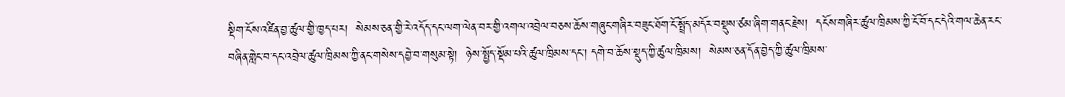སྡིག་ངོས་འཛིན་བྱ་ཚུལ་གྱི་ཁྱད་པར།  སེམས་ཅན་གྱི་རེ་འདོད་དང་ལག་ལེན་བར་གྱི་འགལ་འབྲེལ་བཅས་ཆོས་གཞུང་གཞིར་བཟུང་ཐོག་ངོ་སྤྲོད་མདོར་བསྡུས་ཙམ་ཞིག་གནང་རྗེས།  དངོས་གཞིར་ཚུལ་ཁྲིམས་ཀྱི་ངོ་བོ་དང་དེའི་གལ་ཆེན་རང་བཞིན་གླེང་བ་དང་འབྲེལ་ཚུལ་ཁྲིམས་ཀྱི་ནང་གསེས་དབྱེ་བ་གསུམ་སྟེ།  ཉེས་སྤྱོད་སྡོམ་པའི་ཚུལ་ཁྲིམས་དང་། དགེ་བ་ཆོས་སྡུད་ཀྱི་ཚུལ་ཁྲིམས།  སེམས་ཅན་དོན་བྱེད་ཀྱི་ཚུལ་ཁྲིམས་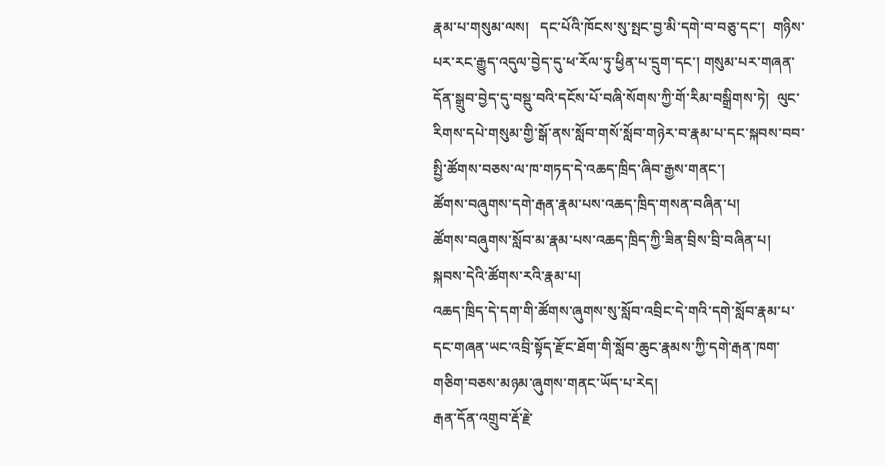རྣམ་པ་གསུམ་ལས།   དང་པོའི་ཁོངས་སུ་སྤང་བྱ་མི་དགེ་བ་བཅུ་དང་།  གཉིས་པར་རང་རྒྱུད་འདུལ་བྱེད་དུ་ཕ་རོལ་ཏུ་ཕྱིན་པ་དྲུག་དང་། གསུམ་པར་གཞན་དོན་སྒྲུབ་བྱེད་དུ་བསྡུ་བའི་དངོས་པོ་བཞི་སོགས་ཀྱི་གོ་རིམ་བསྒྲིགས་ཏེ།  ལུང་རིགས་དཔེ་གསུམ་གྱི་སྒོ་ནས་སློབ་གསོ་སློབ་གཉེར་བ་རྣམ་པ་དང་སྐབས་བབ་སྤྱི་ཚོགས་བཅས་ལ་ཁ་གཏད་དེ་འཆད་ཁྲིད་ཞིབ་རྒྱས་གནང་།
ཚོགས་བཞུགས་དགེ་རྒན་རྣམ་པས་འཆད་ཁྲིད་གསན་བཞིན་པ།
ཚོགས་བཞུགས་སློབ་མ་རྣམ་པས་འཆད་ཁྲིད་ཀྱི་ཟིན་བྲིས་བྲི་བཞིན་པ།
སྐབས་དེའི་ཚོགས་རའི་རྣམ་པ།
འཆད་ཁྲིད་དེ་དག་གི་ཚོགས་ཞུགས་སུ་སློབ་འབྲིང་དེ་གའི་དགེ་སློབ་རྣམ་པ་དང་གཞན་ཡང་འབྲི་སྟོད་རྫོང་ཐོག་གི་སློབ་ཆུང་རྣམས་ཀྱི་དགེ་རྒན་ཁག་གཅིག་བཅས་མཉམ་ཞུགས་གནང་ཡོད་པ་རེད།
རྒན་དོན་འགྲུབ་རྡོ་རྗེ་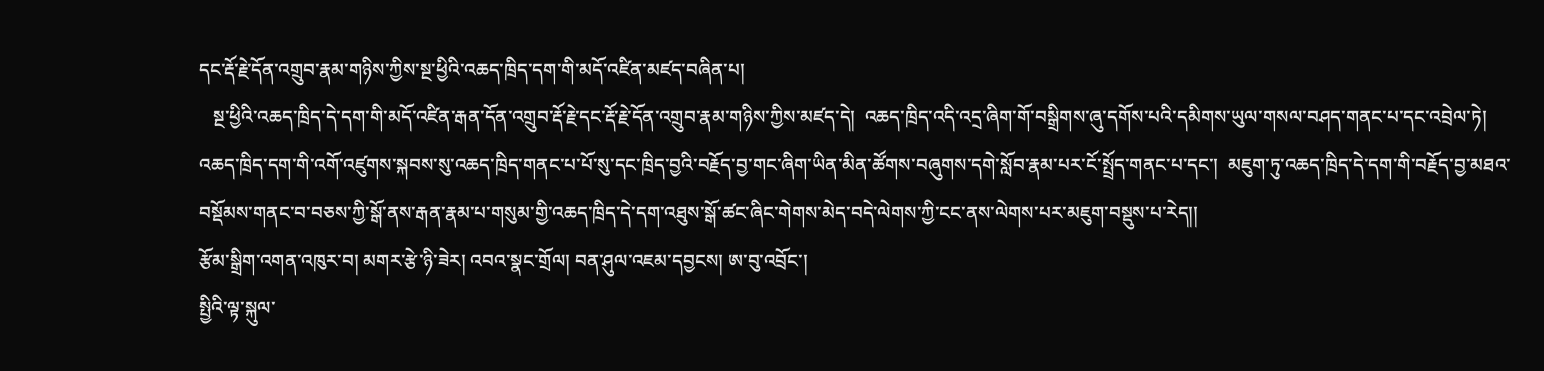དང་རྡོ་རྗེ་དོན་འགྲུབ་རྣམ་གཉིས་ཀྱིས་སྔ་ཕྱིའི་འཆད་ཁྲིད་དག་གི་མདོ་འཛིན་མཛད་བཞིན་པ།
   སྔ་ཕྱིའི་འཆད་ཁྲིད་དེ་དག་གི་མདོ་འཛིན་རྒན་དོན་འགྲུབ་རྡོ་རྗེ་དང་རྡོ་རྗེ་དོན་འགྲུབ་རྣམ་གཉིས་ཀྱིས་མཛད་དེ།  འཆད་ཁྲིད་འདི་འདྲ་ཞིག་གོ་བསྒྲིགས་ཞུ་དགོས་པའི་དམིགས་ཡུལ་གསལ་བཤད་གནང་པ་དང་འབྲེལ་ཏེ།  འཆད་ཁྲིད་དག་གི་འགོ་འཛུགས་སྐབས་སུ་འཆད་ཁྲིད་གནང་པ་པོ་སུ་དང་ཁྲིད་བྱའི་བརྗོད་བྱ་གང་ཞིག་ཡིན་མིན་ཚོགས་བཞུགས་དགེ་སློབ་རྣམ་པར་ངོ་སྤྲོད་གནང་པ་དང་།  མཇུག་ཏུ་འཆད་ཁྲིད་དེ་དག་གི་བརྗོད་བྱ་མཐའ་བསྡོམས་གནང་བ་བཅས་ཀྱི་སྒོ་ནས་རྒན་རྣམ་པ་གསུམ་གྱི་འཆད་ཁྲིད་དེ་དག་འཐུས་སྒོ་ཚང་ཞིང་གེགས་མེད་བདེ་ལེགས་ཀྱི་ངང་ནས་ལེགས་པར་མཇུག་བསྡུས་པ་རེད།།
རྩོམ་སྒྲིག་འགན་འཁུར་བ། མགར་རྩེ་ཉི་ཟེར། འབའ་སྣང་གྲོལ། བན་ཤུལ་འཇམ་དབྱངས། ཨ་བུ་འབྲོང་།
སྤྱིའི་ལྟ་སྐུལ་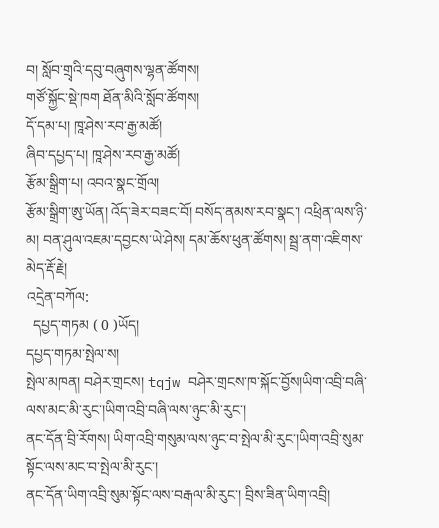བ། སློབ་གྲྭའི་དབུ་བཞུགས་ལྷན་ཚོགས།
གཙོ་སྐྱོང་སྡེ་ཁག ཐོན་མིའི་སློབ་ཚོགས།
དོ་དམ་པ། ཁཱ་ཤེས་རབ་རྒྱ་མཚོ།
ཞིབ་དཔྱད་པ། ཁཱ་ཤེས་རབ་རྒྱ་མཚོ།
རྩོམ་སྒྲིག་པ། འབའ་སྣང་གྲོལ།
རྩོམ་སྒྲིག་ཨུ་ཡོན། འོད་ཟེར་བཟང་བོ། བསོད་ནམས་རབ་སྣང་། འཕྲིན་ལས་ཉི་མ། བན་ཤུལ་འཇམ་དབྱངས་ཡེ་ཤེས། དམ་ཆོས་ཕུན་ཚོགས། སྦྲ་ནག་འཇིགས་མེད་རྡོ་རྗེ།
འདྲེན་བཀོལ:
  དཔྱད་གཏམ ( 0 )ཡོད།
དཔྱད་གཏམ་སྤེལ་ས།
སྤེལ་མཁན། བཤེར་གྲངས། tqjw བཤེར་གྲངས་ཁ་སྐོང་བྱོས།ཡིག་འབྲི་བཞི་ལས་མང་མི་རུང་།ཡིག་འབྲི་བཞི་ལས་ཉུང་མི་རུང་།
ནང་དོན་བྲི་རོགས། ཡིག་འབྲི་གསུམ་ལས་ཉུང་བ་སྤེལ་མི་རུང་།ཡིག་འབྲི་སུམ་སྟོང་ལས་མང་བ་སྤེལ་མི་རུང་།
ནང་དོན་ཡིག་འབྲི་སུམ་སྟོང་ལས་བརྒལ་མི་རུང་། བྲིས་ཟིན་ཡིག་འབྲི།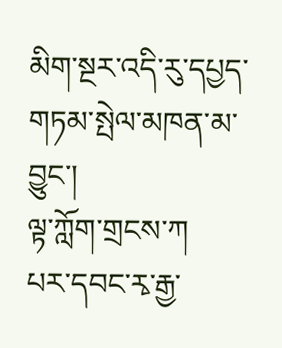མིག་སྔར་འདི་རུ་དཔྱད་གཏམ་སྤེལ་མཁན་མ་བྱུང་།
ལྟ་ཀློག་གྲངས་ཀ
པར་དབང་རྭ་རྒྱ་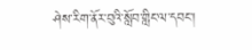ཤེས་རིག་ནོར་བུའི་སློབ་གླིང་ལ་དབང་།